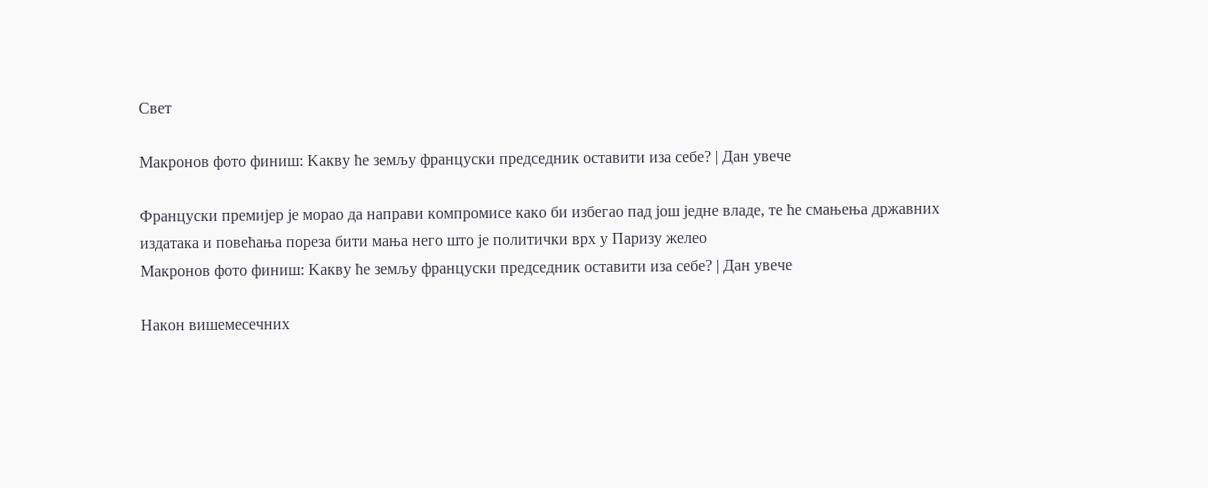Свет

Макронов фото финиш: Kакву ће земљу француски председник оставити иза себе? | Дан увече

Француски премијер је морао да направи компромисе како би избегао пад још једне владе, те ће смањења државних издатака и повећања пореза бити мања него што је политички врх у Паризу желео
Макронов фото финиш: Kакву ће земљу француски председник оставити иза себе? | Дан увече

Након вишемесечних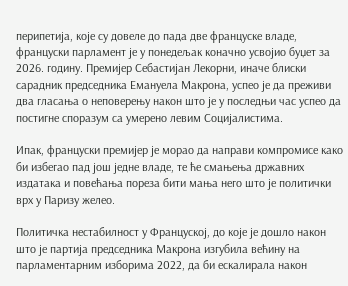перипетија, које су довеле до пада две француске владе, француски парламент је у понедељак коначно усвојио буџет за 2026. годину. Премијер Себастијан Лекорни, иначе блиски сарадник председника Емануела Макрона, успео је да преживи два гласања о неповерењу након што је у последњи час успео да постигне споразум са умерено левим Социјалистима.

Ипак, француски премијер је морао да направи компромисе како би избегао пад још једне владе, те ће смањења државних издатака и повећања пореза бити мања него што је политички врх у Паризу желео.

Политичка нестабилност у Француској, до које је дошло након што је партија председника Макрона изгубила већину на парламентарним изборима 2022, да би ескалирала након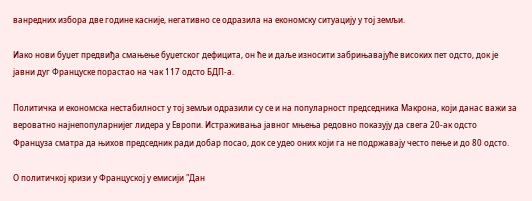ванредних избора две године касније, негативно се одразила на економску ситуацију у тој земљи.

Иако нови буџет предвиђа смањење буџетског дефицита, он ће и даље износити забрињавајуће високих пет одсто, док је јавни дуг Француске порастао на чак 117 одсто БДП-а.

Политичка и економска нестабилност у тој земљи одразили су се и на популарност председника Макрона, који данас важи за вероватно најнепопуларнијег лидера у Европи. Истраживања јавног мњења редовно показују да свега 20-ак одсто Француза сматра да њихов председник ради добар посао, док се удео оних који га не подржавају често пење и до 80 одсто.

О политичкој кризи у Француској у емисији "Дан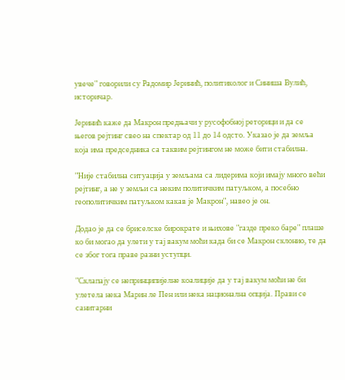увече" говорили су Радомир Јеринић, политиколог и Синиша Вулић, историчар.

Јеринић каже да Макрон предњачи у русофобној реторици и да се његов рејтинг свео на спектар од 11 до 14 одсто. Указао је да земља која има председника са таквим рејтингом не може бити стабилна.

"Није стабилна ситуација у земљама са лидерима који имају много већи рејтинг, а не у земљи са неким политичким патуљком, а посебно геополитичким патуљком какав је Макрон", навео је он.

Додао је да се бриселске бирократе и њихове "газде преко баре" плаше ко би могао да улети у тај вакум моћи када би се Макрон склонио, те да се због тога праве разни уступци.

"Склапају се непринципијелне коалиције да у тај вакум моћи не би улетела нека Марин ле Пен или нека национална опција. Прави се санитарни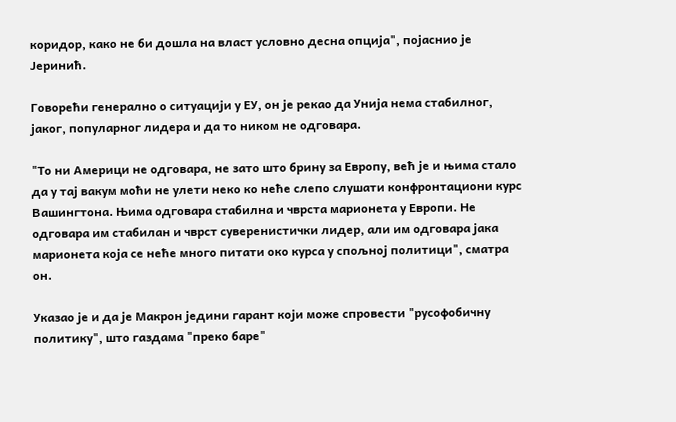коридор, како не би дошла на власт условно десна опција", појаснио је Јеринић.

Говорећи генерално о ситуацији у ЕУ, он је рекао да Унија нема стабилног, јаког, популарног лидера и да то ником не одговара.

"То ни Америци не одговара, не зато што брину за Европу, већ је и њима стало да у тај вакум моћи не улети неко ко неће слепо слушати конфронтациони курс Вашингтона. Њима одговара стабилна и чврста марионета у Европи. Не одговара им стабилан и чврст суверенистички лидер, али им одговара јака марионета која се неће много питати око курса у спољној политици", сматра он.

Указао је и да је Макрон једини гарант који може спровести "русофобичну политику", што газдама "преко баре"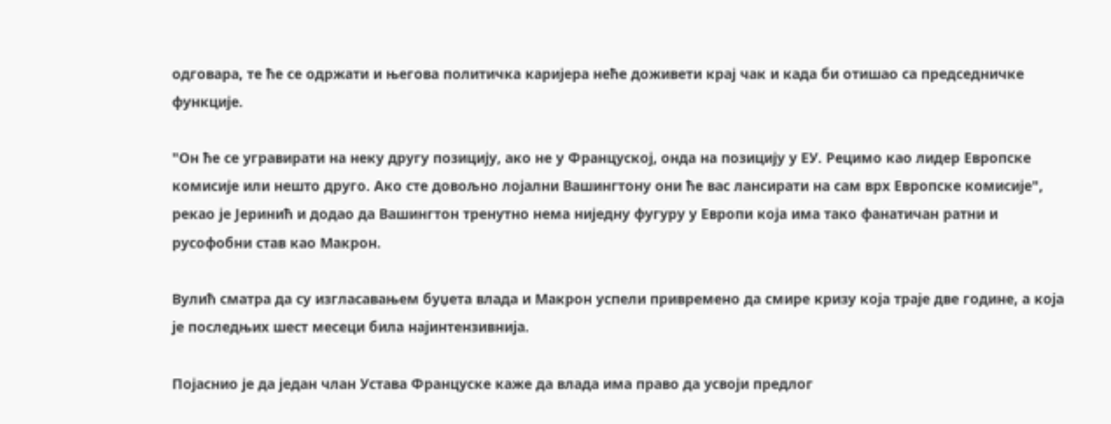одговара, те ће се одржати и његова политичка каријера неће доживети крај чак и када би отишао са председничке функције.

"Он ће се угравирати на неку другу позицију, ако не у Француској, онда на позицију у ЕУ. Рецимо као лидер Европске комисије или нешто друго. Ако сте довољно лојални Вашингтону они ће вас лансирати на сам врх Европске комисије", рекао је Јеринић и додао да Вашингтон тренутно нема ниједну фугуру у Европи која има тако фанатичан ратни и русофобни став као Макрон.

Вулић сматра да су изгласавањем буџета влада и Макрон успели привремено да смире кризу која траје две године, а која је последњих шест месеци била најинтензивнија.

Појаснио је да један члан Устава Француске каже да влада има право да усвоји предлог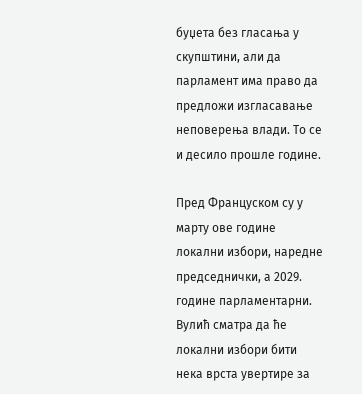буџета без гласања у скупштини, али да парламент има право да предложи изгласавање неповерења влади. То се и десило прошле године.

Пред Француском су у марту ове године локални избори, наредне председнички, а 2029. године парламентарни. Вулић сматра да ће локални избори бити нека врста увертире за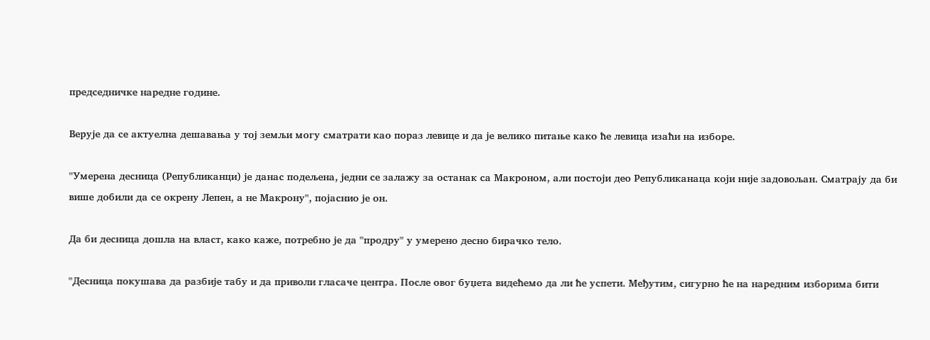председничке наредне године.

Верује да се актуелна дешавања у тој земљи могу сматрати као пораз левице и да је велико питање како ће левица изаћи на изборе.

"Умерена десница (Републиканци) је данас подељена, једни се залажу за останак са Макроном, али постоји део Републиканаца који није задовољан. Сматрају да би више добили да се окрену Лепен, а не Макрону", појаснио је он.

Да би десница дошла на власт, како каже, потребно је да "продру" у умерено десно бирачко тело.

"Десница покушава да разбије табу и да приволи гласаче центра. После овог буџета видећемо да ли ће успети. Међутим, сигурно ће на наредним изборима бити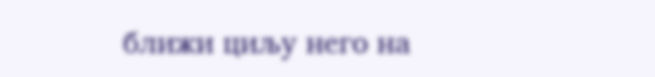ближи циљу него на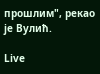прошлим", рекао је Вулић.

Live